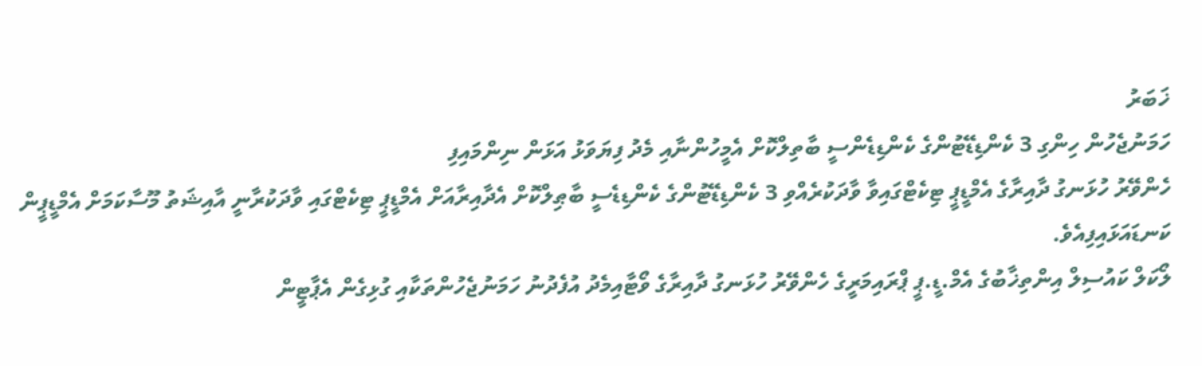ޚަބަރު
ހަމަނުޖެހުން ހިންގި 3 ކެންޑިޑޭޓުންގެ ކެންޑިޑެންސީ ބާތިލްކޮށް އެމީހުންނާއި މެދު ފިޔަވަޅު އަޅަން ނިންމައިފި
ހެންވޭރު ހުޅަނގު ދާއިރާގެ އެމްޑީޕީ ޓިކެޓްގައިވާ ވާދަކުރެއްވި 3 ކެންޑިޑޭޓުންގެ ކެންޑިޑެސީ ބާޠިލްކޮށް އެދާއިރާއަށް އެމްޑީޕީ ޓިކެޓްގައި ވާދަކުރާނީ އާއިޝަތު މޫސާކަމަށް އެމްޑީޕީން ކަނޑައަޅައިފިއެވެ.
ލޯކަލް ކައުސިލް އިންތިޚާބުގެ އެމް.ޑީ.ޕީ ޕްރައިމަރީގެ ހެންވޭރު ހުޅަނގު ދާއިރާގެ ވޯޓާއިމެދު އުފެދުނު ހަމަނުޖެހުންތަކާއި ގުޅިގެން އެޕާޓީން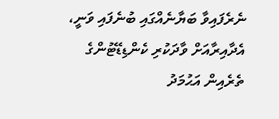ނެރެފައިވާ ބަޔާނެއްގައި ބުނެފައި ވަނީ، އެދާއިރާއަށް ވާދަކުރި ކެންޑިޑޭޓުންގެ ތެރެއިން އަޙުމަދު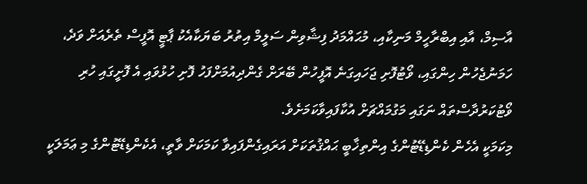އާސިމް، އާއި އިބްރާހީމް މަނިކާއި، މުޙައްމަދު ފިޝާވިން ސަލީމް އިތުރު ބަޔަކާއެކު ޕާޓީ އޮފީސް ތެރެއަށް ވަދެ، ހަމަނުޖެހުން ހިންގައި، ވޯޓުފޮށި ޖަހައިގަނެ އޮފީހުން ބޭރަށް ގެންދިއުމަށްފަހު ފޮށި ހުޅުވައި އެ ފޮށީގައި ހުރި ވޯޓުކަރުދާސްތައް ނަގައި މަގުމައްޗަށް އުކާފައިވާކަމަށެވެ.
މިކަމަކީ އެހެން ކެންޑިޑޭޓުންގެ އިންތިޚާބީ ޙައްޤުތަކަށް އަރައިގެންފައިވާ ކަމަކަށް ވާތީ، އެކެންޑިޑޭޓުންގެ މި ޢަމަލަކީ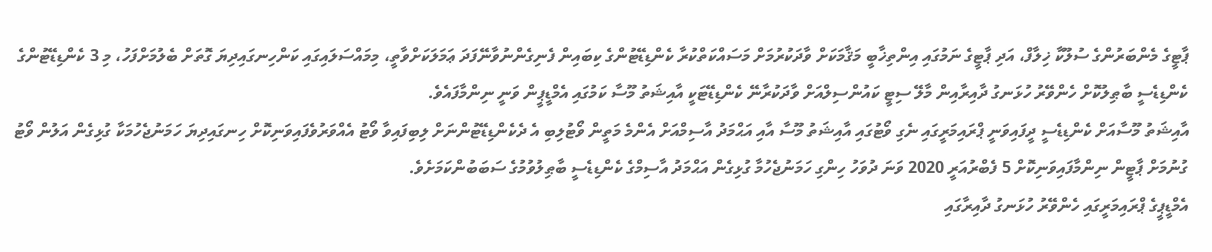ޕާޓީގެ މެންބަރުންގެ ސުލޫކާ ޚިލާފް، އަދި ޕާޓީގެ ނަމުގައި އިންތިޚާބީ މަޤާމަކަށް ވާދަކުރުމަށް މަސައްކަތްކުރާ ކެންޑިޑޭޓުންގެ ކިބައިން ފެނިގެންނުވާނޭފަދަ ޢަމަލަކަށްވާތީ، މިމައްސަލައިގައި ކަންހިނގައިދިޔަ ގޮތަށް ބެލުމަށްފަހު، މި 3 ކެންޑިޑޭޓުންގެ ކެންޑިޑެސީ ބާޠިލުކޮށް ހެންވޭރު ހުޅަނގު ދާއިރާއިން މާލޭ ސިޓީ ކައުންސިލްއަށް ވާދަކުރާނޭ ކެންޑިޑޭޓަކީ އާއިޝަތު މޫސާ ކަމުގައި އެމްޑީޕީން ވަނީ ނިންމާފައެވެ.
އާއިޝަތު މޫސާއަށް ކެންޑިޑެސީ ދީފައިވަނީ ޕްރައިމަރީގައި ނެގި ވޯޓުގައި އާއިޝަތު މޫސާ އާއި އަޙްމަދު އާސިމްއަށް އެންމެ މަތީން ވޯޓުލިބި އެ ދެކެންޑިޑޭޓުންނަށް ލިބިފައިވާ ވޯޓު އެއްވަރުވެފައިވަނިކޮށް ހިނގައިދިޔަ ހަމަނުޖެހުމަކާ ގުޅިގެން އަލުން ވޯޓު ގުނުމަށް ޕާޓީން ނިންމާފައިވަނިކޮށް 5 ފެބްރުއަރީ 2020 ވަނަ ދުވަހު ހިންގި ހަމަނުޖެހުމާ ގުޅިގެން އަޙްމަދު އާސިމްގެ ކެންޑިޑެސީ ބާޠިލުވުމުގެ ސަބަބުންކަމަށެވެ.
އެމްޑީޕީގެ ޕްރައިމަރީގައި ހެންވޭރު ހުޅަނގު ދާއިރާގައި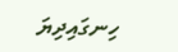ހިނގައިދިޔަ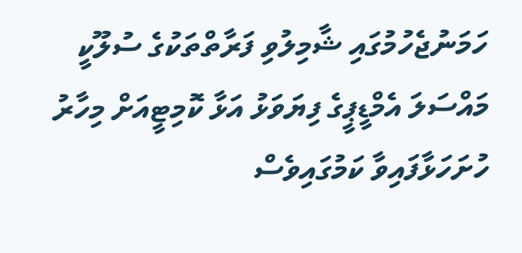ހަމަނުޖެހުމުގައި ޝާމިލުވި ފަރާތްތަކުގެ ސުލޫކީ މައްސަލަ އެމްޑީޕީގެ ފިޔަވަޅު އަޅާ ކޮމިޓީއަށް މިހާރު ހުށަހަޅާފައިވާ ކަމުގައިވެސް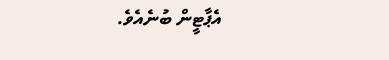އެޕާޓީން ބުނެއެވެ.